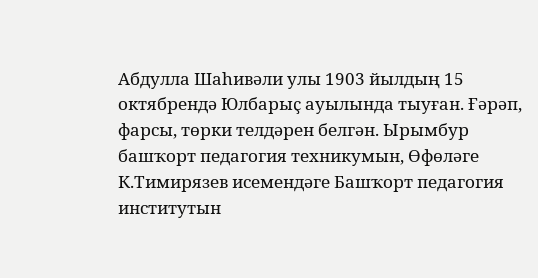Абдулла Шаһивәли улы 1903 йылдың 15 октябрендә Юлбарыҫ ауылында тыуған. Ғәрәп, фарсы, төрки телдәрен белгән. Ырымбур башҡорт педагогия техникумын, Өфөләге К.Тимирязев исемендәге Башҡорт педагогия институтын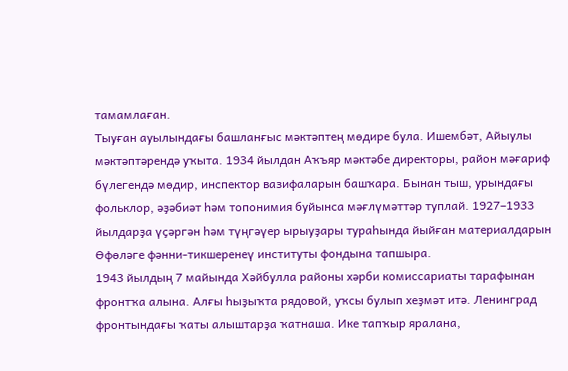тамамлаған.
Тыуған ауылындағы башланғыс мәктәптең мөдире була. Ишембәт, Айыулы мәктәптәрендә уҡыта. 1934 йылдан Аҡъяр мәктәбе директоры, район мәғариф бүлегендә мөдир, инспектор вазифаларын башҡара. Бынан тыш, урындағы фольклор, әҙәбиәт һәм топонимия буйынса мәғлүмәттәр туплай. 1927–1933 йылдарҙа үҫәргән һәм түңгәүер ырыуҙары тураһында йыйған материалдарын Өфөләге фәнни-тикшеренеү институты фондына тапшыра.
1943 йылдың 7 майында Хәйбулла районы хәрби комиссариаты тарафынан фронтҡа алына. Алғы һыҙыҡта рядовой, уҡсы булып хеҙмәт итә. Ленинград фронтындағы ҡаты алыштарҙа ҡатнаша. Ике тапҡыр яралана,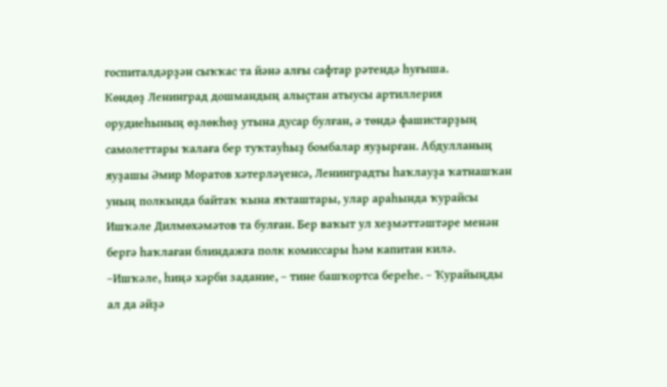госпиталдәрҙән сыҡҡас та йәнә алғы сафтар рәтендә һуғыша.
Көндөҙ Ленинград дошмандың алыҫтан атыусы артиллерия орудиеһының өҙлөкһөҙ утына дусар булған, ә төндә фашистарҙың самолеттары ҡалаға бер туҡтауһыҙ бомбалар яуҙырған. Абдулланың яуҙашы Әмир Моратов хәтерләүенсә, Ленинградты һаҡлауҙа ҡатнашҡан уның полкында байтаҡ ҡына яҡташтары, улар араһында ҡурайсы Ишҡәле Дилмөхәмәтов та булған. Бер ваҡыт ул хеҙмәттәштәре менән бергә һаҡлаған блиндажға полк комиссары һәм капитан килә.
–Ишҡәле, һиңә хәрби задание, – тине башҡортса береһе. – Ҡурайыңды ал да әйҙә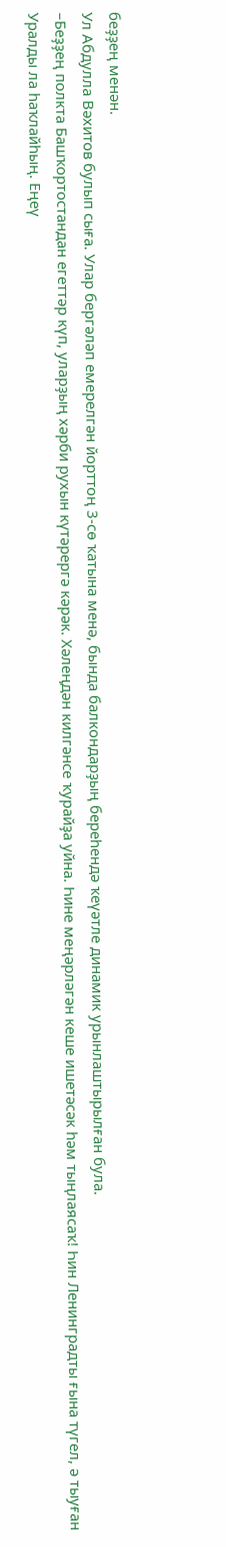беҙҙең менән.
Ул Абдулла Вәхитов булып сыға. Улар бергәләп емерелгән йорттоң 3-сө ҡатына менә, бында балкондарҙың береһендә ҡеүәтле динамик урынлаштырылған була.
–Беҙҙең полкта Башҡортостандан егеттәр күп, уларҙың хәрби рухын күтәрергә кәрәк. Хәлеңдән килгәнсе ҡурайҙа уйна. Һине меңәрләгән кеше ишетәсәк һәм тыңлаясаҡ! Һин Ленинградты ғына түгел, ә тыуған Уралды ла һаҡлайһың. Еңеү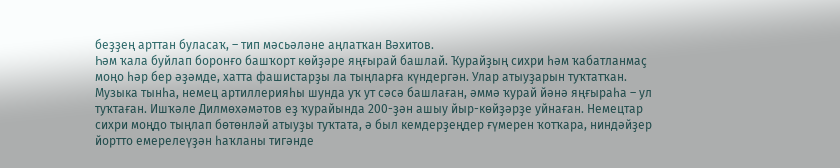беҙҙең арттан буласаҡ, – тип мәсьәләне аңлатҡан Вәхитов.
Һәм ҡала буйлап боронғо башҡорт көйҙәре яңғырай башлай. Ҡурайҙың сихри һәм ҡабатланмаҫ моңо һәр бер әҙәмде, хатта фашистарҙы ла тыңларға күндергән. Улар атыуҙарын туҡтатҡан. Музыка тынһа, немец артиллерияһы шунда уҡ ут сәсә башлаған, әммә ҡурай йәнә яңғыраһа – ул туҡтаған. Ишҡәле Дилмөхәмәтов еҙ ҡурайында 200-ҙән ашыу йыр-көйҙәрҙе уйнаған. Немецтар сихри моңдо тыңлап бөтөнләй атыуҙы туҡтата, ә был кемдерҙеңдер ғүмерен ҡотҡара, ниндәйҙер йортто емерелеүҙән һаҡланы тигәнде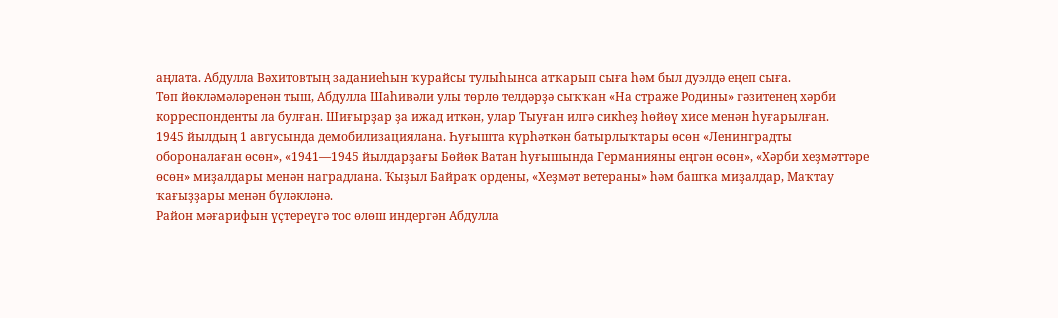аңлата. Абдулла Вәхитовтың заданиеһын ҡурайсы тулыһынса атҡарып сыға һәм был дуэлдә еңеп сыға.
Төп йөкләмәләренән тыш, Абдулла Шаһивәли улы төрлө телдәрҙә сыҡҡан «На страже Родины» гәзитенең хәрби корреспонденты ла булған. Шиғырҙар ҙа ижад иткән, улар Тыуған илгә сикһеҙ һөйөү хисе менән һуғарылған.
1945 йылдың 1 авгусында демобилизациялана. Һуғышта күрһәткән батырлыҡтары өсөн «Ленинградты обороналаған өсөн», «1941—1945 йылдарҙағы Бөйөк Ватан һуғышында Германияны еңгән өсөн», «Хәрби хеҙмәттәре өсөн» миҙалдары менән наградлана. Ҡыҙыл Байраҡ ордены, «Хеҙмәт ветераны» һәм башҡа миҙалдар, Маҡтау ҡағыҙҙары менән бүләкләнә.
Район мәғарифын үҫтереүгә тос өлөш индергән Абдулла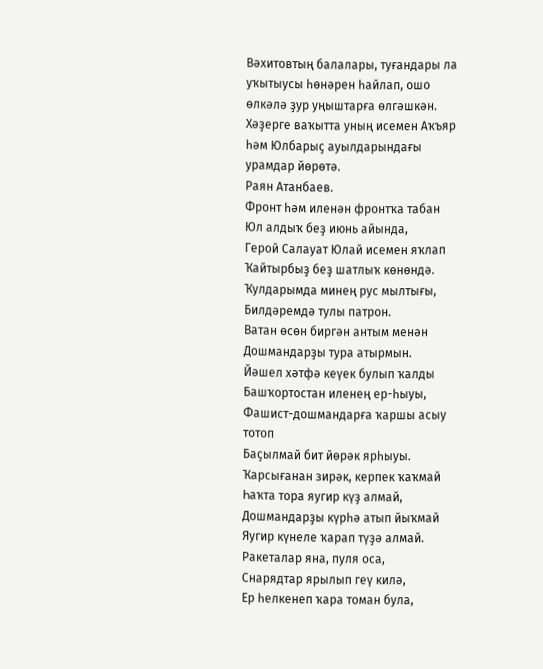Вәхитовтың балалары, туғандары ла уҡытыусы һөнәрен һайлап, ошо өлкәлә ҙур уңыштарға өлгәшкән. Хәҙерге ваҡытта уның исемен Аҡъяр һәм Юлбарыҫ ауылдарындағы урамдар йөрөтә.
Раян Атанбаев.
Фронт һәм иленән фронтҡа табан
Юл алдыҡ беҙ июнь айында,
Герой Салауат Юлай исемен яҡлап
Ҡайтырбыҙ беҙ шатлыҡ көнөндә.
Ҡулдарымда минең рус мылтығы,
Билдәремдә тулы патрон.
Ватан өсөн биргән антым менән
Дошмандарҙы тура атырмын.
Йәшел хәтфә кеүек булып ҡалды
Башҡортостан иленең ер-һыуы,
Фашист-дошмандарға ҡаршы асыу тотоп
Баҫылмай бит йөрәк ярһыуы.
Ҡарсығанан зирәк, керпек ҡаҡмай
Һаҡта тора яугир күҙ алмай,
Дошмандарҙы күрһә атып йыҡмай
Яугир күнеле ҡарап түҙә алмай.
Ракеталар яна, пуля оса,
Снарядтар ярылып геү килә,
Ер һелкенеп ҡара томан була,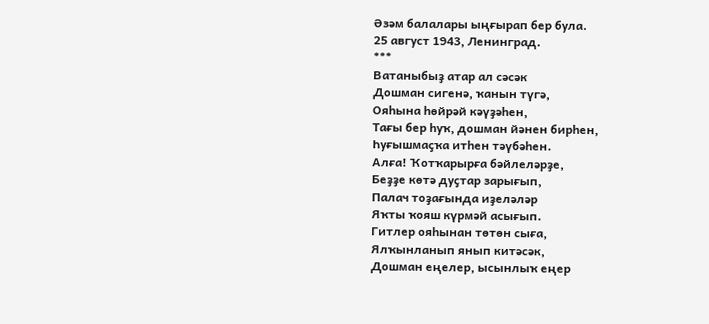Әзәм балалары ыңғырап бер була.
25 август 1943, Ленинград.
***
Ватаныбыҙ атар ал сәсәк
Дошман сигенә, ҡанын түгә,
Ояһына һөйрәй кәүҙәһен,
Тағы бер һуҡ, дошман йәнен бирһен,
Һуғышмаҫҡа итһен тәүбәһен.
Алға! Ҡотҡарырға бәйлеләрҙе,
Беҙҙе көтә дуҫтар зарығып,
Палач тоҙағында иҙеләләр
Яҡты ҡояш күрмәй асығып.
Гитлер ояһынан төтөн сыға,
Ялҡынланып янып китәсәк,
Дошман еңелер, ысынлыҡ еңер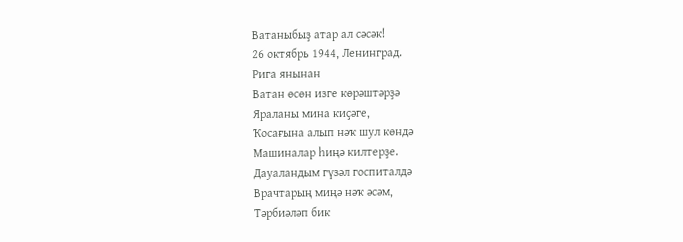Ватаныбыҙ атар ал сәсәк!
26 октябрь 1944, Ленинград.
Рига янынан
Ватан өсөн изге көрәштәрҙә
Яраланы мина киҫәге,
Ҡосағына алып нәҡ шул көндә
Машиналар һиңә килтерҙе.
Дауaландым гүзәл госпиталдә
Врачтарың миңә нәҡ әсәм,
Тәрбиәләп бик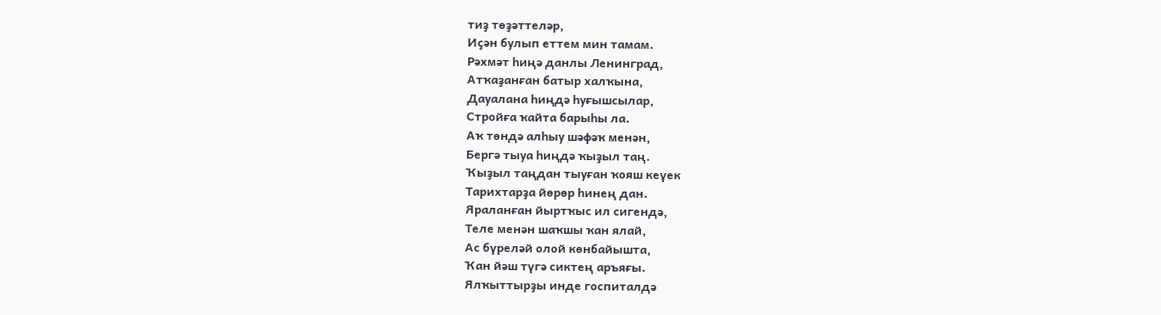тиҙ төҙәттеләр,
Иҫән булып еттем мин тамам.
Рәхмәт һиңә данлы Ленинград,
Атҡаҙанған батыр халҡына,
Дауалана һиңдә һуғышсылар,
Стройға ҡайта барыһы ла.
Аҡ төндә алһыу шәфәҡ менән,
Бергә тыуа һиңдә ҡыҙыл таң.
Ҡыҙыл таңдан тыуған ҡояш кеүек
Тарихтарҙа йөрөр һинең дан.
Яраланған йыртҡыс ил сигендә,
Теле менән шаҡшы ҡан ялай,
Ас бүреләй олой көнбайышта,
Ҡан йәш түгә сиктең аръяғы.
Ялҡыттырҙы инде госпиталдә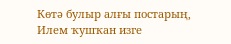Көтә булыр алғы постарың,
Илем ҡушҡан изге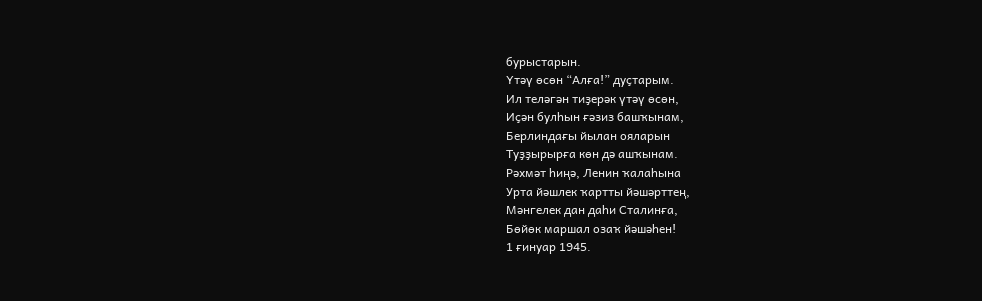бурыстарын.
Үтәү өсөн “Алға!” дуҫтарым.
Ил теләгән тиҙерәк үтәү өсөн,
Иҫән булһын ғәзиз башҡынам,
Берлиндағы йылан ояларын
Туҙҙырырға көн дә ашҡынам.
Рәхмәт һиңә, Ленин ҡалаһына
Урта йәшлек ҡартты йәшәрттең,
Мәнгелек дан даһи Сталинға,
Бөйөк маршал озаҡ йәшәһен!
1 ғинуар 1945.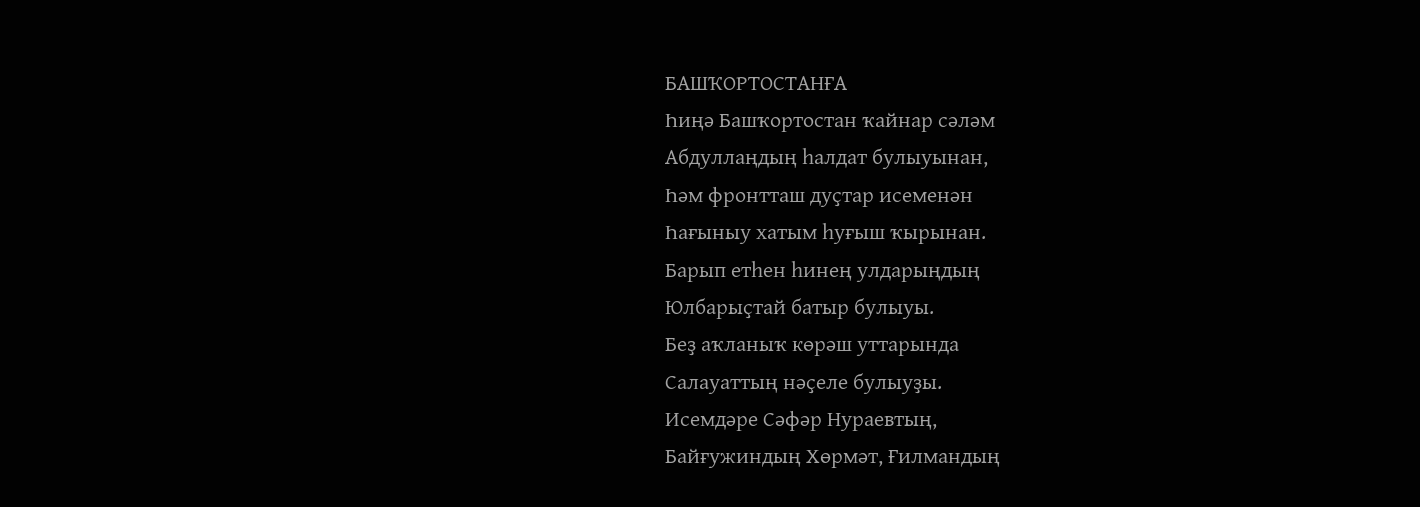БАШҠОРТОСТАНҒА
Һиңә Башҡортостан ҡайнар сәләм
Абдуллаңдың һалдат булыуынан,
Һәм фронтташ дуҫтар исеменән
Һағыныу хатым һуғыш ҡырынан.
Барып етһен һинең улдарыңдың
Юлбарыҫтай батыр булыуы.
Беҙ аҡланыҡ көрәш уттарында
Салауаттың нәҫеле булыуҙы.
Исемдәре Сәфәр Нураевтың,
Байғужиндың Хөрмәт, Ғилмандың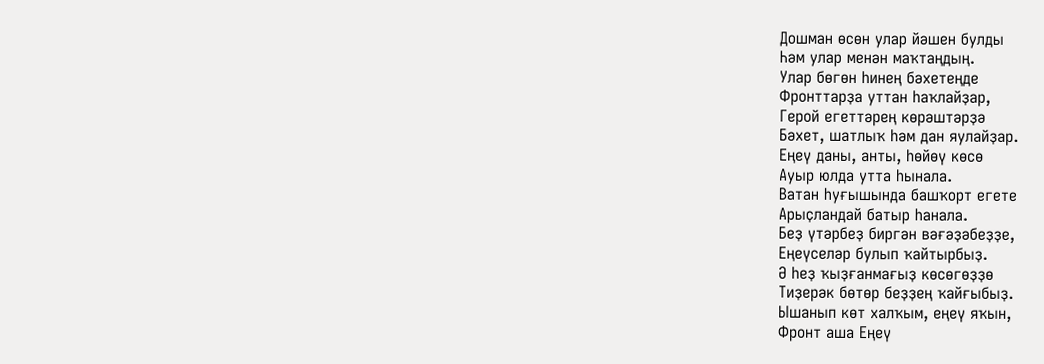Дошман өсөн улар йәшен булды
Һәм улар менән маҡтаңдың.
Улар бөгөн һинең бәхетеңде
Фронттарҙа уттан һаҡлайҙар,
Герой егеттәрең көрәштәрҙә
Бәхет, шатлыҡ һәм дан яулайҙар.
Еңеү даны, анты, һөйөү көсө
Ауыр юлда утта һынала.
Ватан һуғышында башҡорт егете
Арыҫландай батыр һанала.
Беҙ үтәрбеҙ биргән вәғәҙәбеҙҙе,
Еңеүселәр булып ҡайтырбыҙ.
Ә һеҙ ҡыҙғанмағыҙ көсөгөҙҙө
Тиҙерәк бөтөр беҙҙең ҡайғыбыҙ.
Ышанып көт халҡым, еңеү яҡын,
Фронт аша Еңеү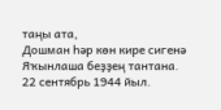таңы ата,
Дошман һәр көн кире сигенә
Яҡынлаша беҙҙең тантана.
22 сентябрь 1944 йыл.